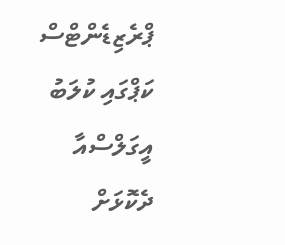ޕްރެޒިޑެންޓްސް ކަޕްގައި ކުލަބު އީގަލްސްއާ ދެކޮޅަށް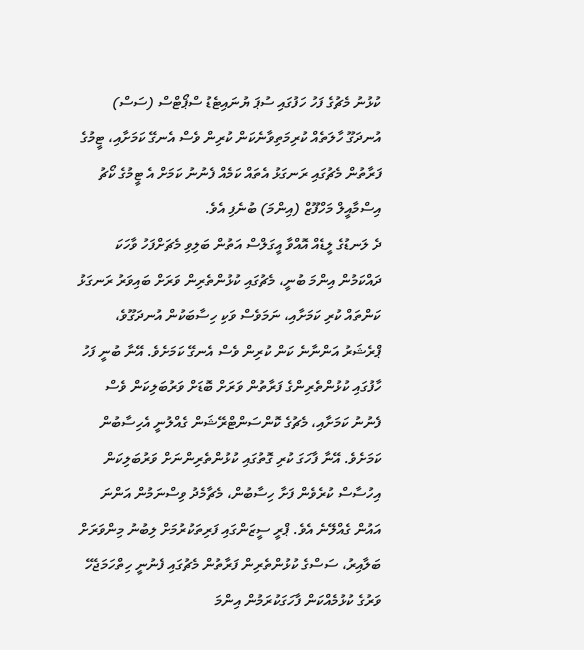ކުޅުނު މެޗުގެ ފަހު ހަފުގައި ސުޕަ ޔުނައިޓެޑު ސްޕޯޓްސް (ސަސް) އުނދަގޫ ހާލަތެއް ކުރިމަތިވާނެކަން ކުރިން ވެސް އެނގޭ ކަމަށާއި، ޓީމުގެ ފަރާތުން މެޗުގައި ރަނގަޅު އެތައް ކަމެއް ފެނުނު ކަމަށް އެ ޓީމުގެ ކޯޗު އިސްމާއީލް މަހްފޫޒް (އިންމަ) ބުނެފި އެވެ.
ދެ ލަނޑުގެ ލީޑެއް އޮއްވާ އީގަލްސް އަތުން ބަލިވި މެޗަށްފަހު ވާހަކަ ދައްކަމުން އިންމަ ބުނީ، މެޗުގައި ކުޅުންތެރިން ވަރަށް ބައިވަރު ރަނގަޅު ކަންތައް ކުރި ކަމަށާއި، ނަމަވެސް ވަކި ހިސާބަކުން އުނދަގޫވެ، ޕްރެޝަރު އަންނާނެ ކަން ކުރިން ވެސް އެނގޭ ކަމަށެވެ. އޭނާ ބުނީ ފަހު ހާފުގައި ކުޅުންތެރިންގެ ފަރާތުން ވަރަށް ބޮޑަށް ވަރުބަލިކަން ވެސް ފެނުނު ކަމަށާއި، މެޗުގެ ކޮންސަންޓްރޭޝަން ގެއްލުނީ އެހިސާބުން ކަމަށެވެ. އޭނާ ފާހަގަ ކުރި ގޮތުގައި ކުޅުންތެރިންނަށް ވަރުބަލިކަން އިހުސާސް ކުރެވެން ފަށާ ހިސާބުން، މެޗާމެދު ވިސްނަމުން އަންނަ އައުން ގެއްލޭނެ އެވެ. ޕްރީ ސީޒަންގައި ފަރިތަކުރުމަށް ލިބުނު މިންވަރަށް ބަލާއިރު، ސަސްގެ ކުޅުންތެރިން ފަރާތުން މެޗުގައި ފެނުނީ ހިތްހަމަޖެހޭ ވަރުގެ ކުޅުމެއްކަން ފާހަގަކުރަމުން އިންމަ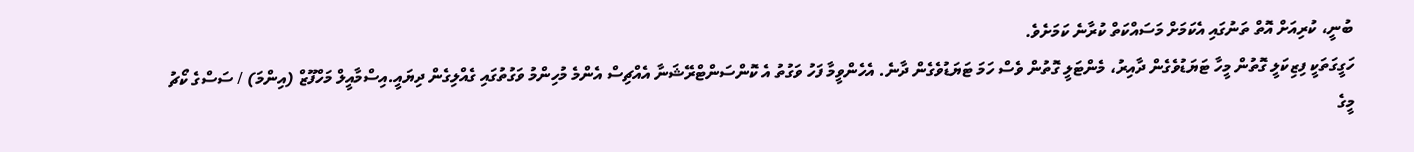ބުނީ، ކުރިއަށް އޮތް ތަނުގައި އެކަމަށް މަސައްކަތް ކުރާނެ ކަމަށެވެ.
ހަގީގަތަކީ ފިޒިކަލީ ގޮތުން މީހާ ޓަޔަޑުވެގެން ދާއިރު، މެންޓަލީ ގޮތުން ވެސް ހަމަ ޓަޔަޑުވެގެން ދާނެ. އެހެންވީމާ ފަހު ވަގުތު އެ ކޮންސަންޓްރޭޝަނާ އެއްޗިސް އެންމެ މުހިންމު ވަގުތުގައި ގެއްލިގެން ދިޔައީ.އިސްމާއީލް މަހްފޫޒް (އިންމަ) / ސަސްގެ ކޯޗު
މީގެ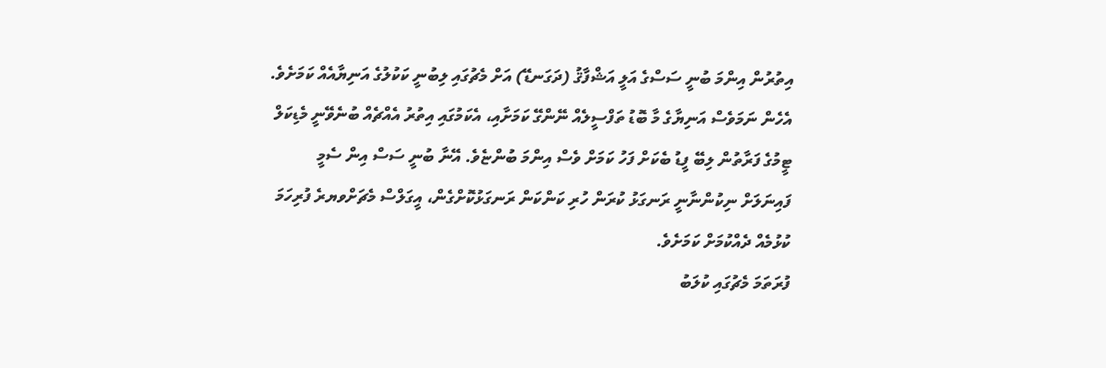އިތުރުން އިންމަ ބުނީ ސަސްގެ އަލީ އަޝްފާޤު (ދަގަނޑޭ) އަށް މެޗުގައި ލިބުނީ ކަކުލުގެ އަނިޔާއެއް ކަމަށެވެ. އެހެން ނަމަވެސް އަނިޔާގެ މާ ބޮޑު ތަފްސީލެއް ނޭންގޭ ކަމަށާއި، އެކަމުގައި އިތުރު އެއްޗެއް ބުނެވޭނީ މެޑިކަލް ޓީމުގެ ފަރާތުން ލިބޭ ފީޑު ބެކަށް ފަހު ކަމަށް ވެސް އިންމަ ބުންޏެވެ. އޭނާ ބުނީ ސަސް އިން ސެމީ ފައިނަލަށް ނިކުންނާނީ ރަނގަޅު ކުރަން ހުރި ކަންކަން ރަނގަޅުކޮށްގެން، އީގަލްސް މެޗަށްވޔރެ ފުރިހަމަ ކުޅުމެއް ދެއްކުމަށް ކަމަށެވެ.
ފުރަތަމަ މެޗުގައި ކުލަބު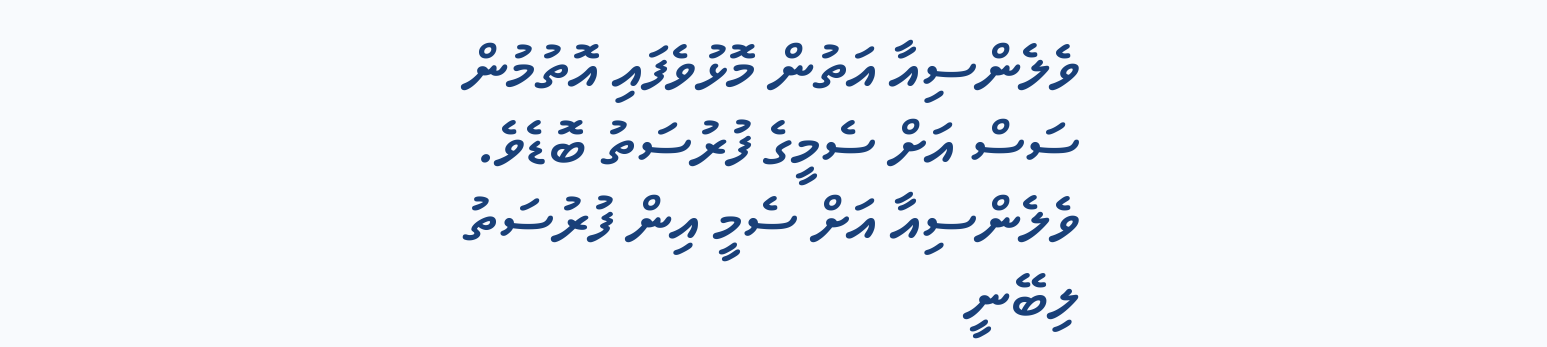ވެލެންސިއާ އަތުން މޮޅުވެފައި އޮތުމުން ސަސް އަށް ސެމީގެ ފުރުސަތު ބޮޑެވެ. ވެލެންސިއާ އަށް ސެމީ އިން ފުރުސަތު ލިބޭނީ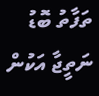ތަފާތު ބޮޑު ނަތީޖާ އަކުން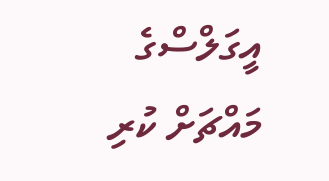އީގަލްސްގެ މައްޗަށް ކުރި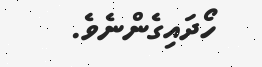ހޯދައިގެންނެވެ.